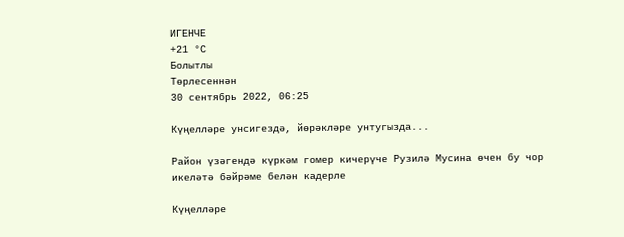ИГЕНЧЕ
+21 °С
Болытлы
Төрлесеннән
30 сентябрь 2022, 06:25

Күңелләре унсигездә, йөрәкләре унтугызда...

Район үзәгендә күркәм гомер кичерүче Рузилә Мусина өчен бу чор икеләтә бәйрәме белән кадерле

Күңелләре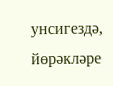унсигездә, йөрәкләре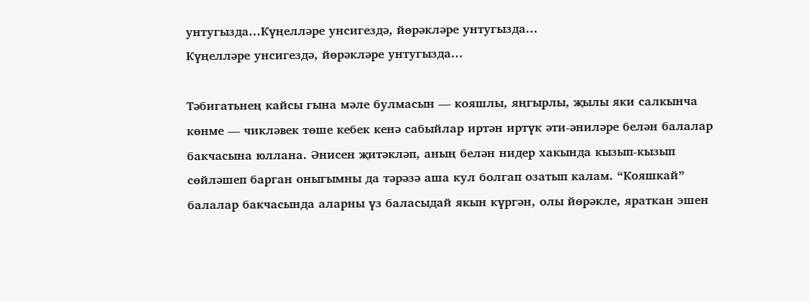унтугызда...Күңелләре унсигездә, йөрәкләре унтугызда...
Күңелләре унсигездә, йөрәкләре унтугызда...

Тәбигатьнең кайсы гына мәле булмасын — кояшлы, яңгырлы, җылы яки салкынча көнме — чикләвек төше кебек кенә сабыйлар иртән иртүк әти-әниләре белән балалар бакчасына юллана. Әнисен җитәкләп, аның белән нидер хакында кызып-кызып сөйләшеп барган оныгымны да тәрәзә аша кул болгап озатып калам. “Кояшкай” балалар бакчасында аларны үз баласыдай якын күргән, олы йөрәкле, яраткан эшен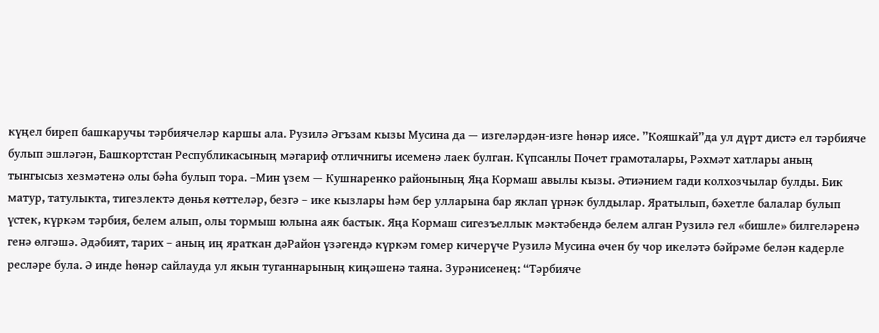күңел биреп башкаручы тәрбиячеләр каршы ала. Рузилә Әгъзам кызы Мусина да — изгеләрдән-изге һөнәр иясе. ”Кояшкай”да ул дүрт дистә ел тәрбияче булып эшләгән, Башкортстан Республикасының мәгариф отличнигы исеменә лаек булган. Күпсанлы Почет грамоталары, Рәхмәт хатлары аның тынгысыз хезмәтенә олы бәһа булып тора. –Мин үзем — Кушнаренко районының Яңа Кормаш авылы кызы. Әтиәнием гади колхозчылар булды. Бик матур, татулыкта, тигезлектә дөнья көттеләр, безгә – ике кызлары һәм бер улларына бар яклап үрнәк булдылар. Яратылып, бәхетле балалар булып үстек, күркәм тәрбия, белем алып, олы тормыш юлына аяк бастык. Яңа Кормаш сигезъеллык мәктәбендә белем алган Рузилә гел «бишле» билгеләренә генә өлгәшә. Әдәбият, тарих – аның иң яраткан дәРайон үзәгендә күркәм гомер кичерүче Рузилә Мусина өчен бу чор икеләтә бәйрәме белән кадерле ресләре була. Ә инде һөнәр сайлауда ул якын туганнарының киңәшенә таяна. Зурәнисенең: “Тәрбияче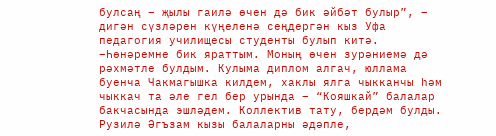булсаң – җылы гаилә өчен дә бик әйбәт булыр”, – дигән сүзләрен күңеленә сеңдергән кыз Уфа педагогия училищесы студенты булып китә. –Һөнәремне бик яраттым. Моның өчен зурәниемә дә рәхмәтле булдым. Кулыма диплом алгач, юллама буенча Чакмагышка килдем, хаклы ялга чыкканчы һәм чыккач та әле гел бер урында – “Кояшкай” балалар бакчасында эшләдем. Коллектив тату, бердәм булды. Рузилә Әгъзам кызы балаларны әдәпле,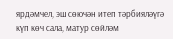ярдәмчел, эш сөючән итеп тәрбияләүгә күп көч сала, матур сөйләм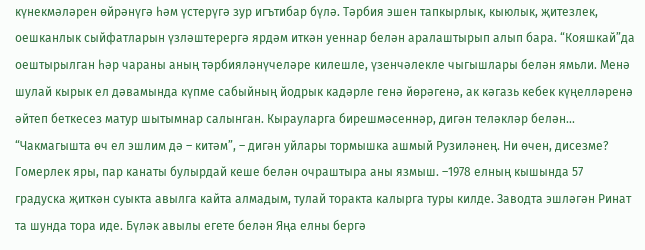күнекмәләрен өйрәнүгә һәм үстерүгә зур игътибар бүлә. Тәрбия эшен тапкырлык, кыюлык, җитезлек, оешканлык сыйфатларын үзләштерергә ярдәм иткән уеннар белән аралаштырып алып бара. “Кояшкай”да оештырылган һәр чараны аның тәрбияләнүчеләре килешле, үзенчәлекле чыгышлары белән ямьли. Менә шулай кырык ел дәвамында күпме сабыйның йодрык кадәрле генә йөрәгенә, ак кәгазь кебек күңелләренә әйтеп беткесез матур шытымнар салынган. Кырауларга бирешмәсеннәр, дигән теләкләр белән... “Чакмагышта өч ел эшлим дә – китәм”, – дигән уйлары тормышка ашмый Рузиләнең. Ни өчен, дисезме? Гомерлек яры, пар канаты булырдай кеше белән очраштыра аны язмыш. –1978 елның кышында 57 градуска җиткән суыкта авылга кайта алмадым, тулай торакта калырга туры килде. Заводта эшләгән Ринат та шунда тора иде. Бүләк авылы егете белән Яңа елны бергә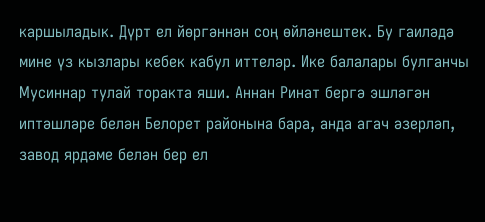каршыладык. Дүрт ел йөргәннән соң өйләнештек. Бу гаиләдә мине үз кызлары кебек кабул иттеләр. Ике балалары булганчы Мусиннар тулай торакта яши. Аннан Ринат бергә эшләгән иптәшләре белән Белорет районына бара, анда агач әзерләп, завод ярдәме белән бер ел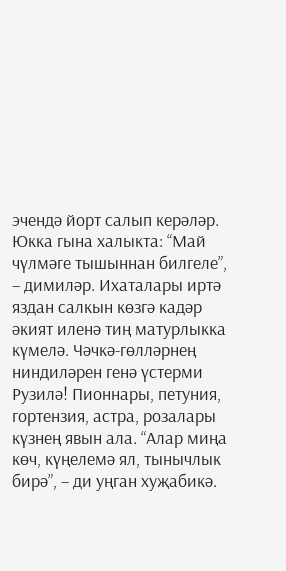эчендә йорт салып керәләр. Юкка гына халыкта: “Май чүлмәге тышыннан билгеле”, – димиләр. Ихаталары иртә яздан салкын көзгә кадәр әкият иленә тиң матурлыкка күмелә. Чәчкә-гөлләрнең ниндиләрен генә үстерми Рузилә! Пионнары, петуния, гортензия, астра, розалары күзнең явын ала. “Алар миңа көч, күңелемә ял, тынычлык бирә”, – ди уңган хуҗабикә.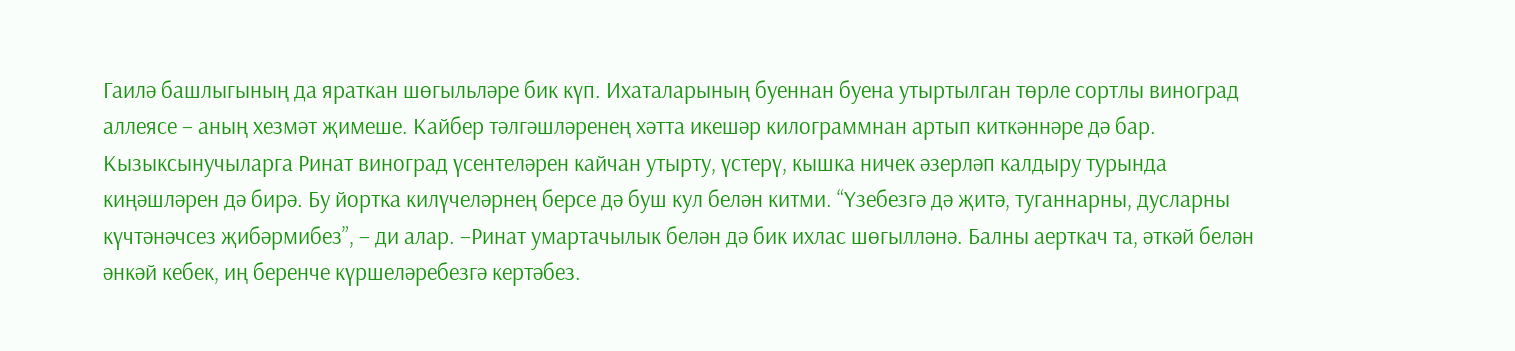Гаилә башлыгының да яраткан шөгыльләре бик күп. Ихаталарының буеннан буена утыртылган төрле сортлы виноград аллеясе – аның хезмәт җимеше. Кайбер тәлгәшләренең хәтта икешәр килограммнан артып киткәннәре дә бар. Кызыксынучыларга Ринат виноград үсентеләрен кайчан утырту, үстерү, кышка ничек әзерләп калдыру турында киңәшләрен дә бирә. Бу йортка килүчеләрнең берсе дә буш кул белән китми. “Үзебезгә дә җитә, туганнарны, дусларны күчтәнәчсез җибәрмибез”, – ди алар. –Ринат умартачылык белән дә бик ихлас шөгылләнә. Балны аерткач та, әткәй белән әнкәй кебек, иң беренче күршеләребезгә кертәбез.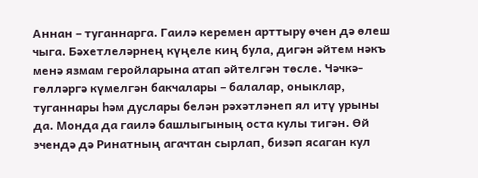Аннан – туганнарга. Гаилә керемен арттыру өчен дә өлеш чыга. Бәхетлеләрнең күңеле киң була, дигән әйтем нәкъ менә язмам геройларына атап әйтелгән төсле. Чәчкә-гөлләргә күмелгән бакчалары – балалар, оныклар, туганнары һәм дуслары белән рәхәтләнеп ял итү урыны да. Монда да гаилә башлыгының оста кулы тигән. Өй эчендә дә Ринатның агачтан сырлап, бизәп ясаган кул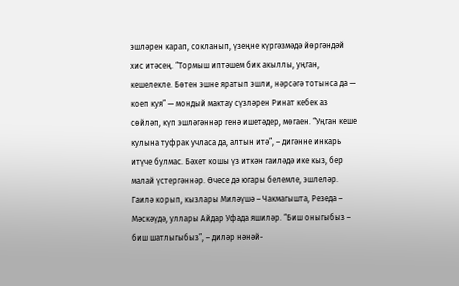эшләрен карап, сокланып, үзеңне күргәзмәдә йөргәндәй хис итәсең. “Тормыш иптәшем бик акыллы, уңган, кешелекле. Бөтен эшне яратып эшли, нәрсәгә тотынса да — коеп куя” — мондый мактау сүзләрен Ринат кебек аз сөйләп, күп эшләгәннәр генә ишетәдер, мөгаен. “Уңган кеше кулына туфрак учласа да, алтын итә”, – дигәнне инкарь итүче булмас. Бәхет кошы үз иткән гаиләдә ике кыз, бер малай үстергәннәр. Өчесе дә югары белемле, эшлеләр. Гаилә корып, кызлары Миләүшә – Чакмагышта, Резеда – Мәскәүдә, уллары Айдар Уфада яшиләр. “Биш оныгыбыз – биш шатлыгыбыз”, – диләр нәнәй-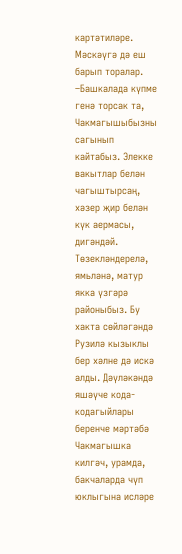картәтиләре. Мәскәүгә дә еш барып торалар. –Башкалада күпме генә торсак та, Чакмагышыбызны сагынып кайтабыз. Элекке вакытлар белән чагыштырсаң, хәзер җир белән күк аермасы, дигәндәй. Төзекләндерелә, ямьләнә, матур якка үзгәрә районыбыз. Бу хакта сөйләгәндә Рузилә кызыклы бер хәлне дә искә алды. Дәүләкәндә яшәүче кода-кодагыйлары беренче мәртәбә Чакмагышка килгәч, урамда, бакчаларда чүп юклыгына исләре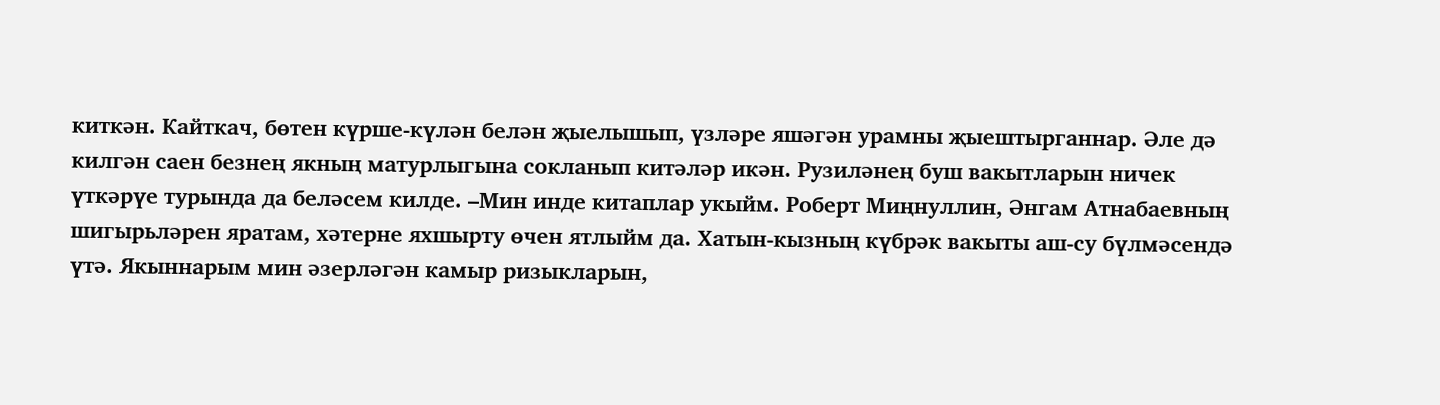киткән. Кайткач, бөтен күрше-күлән белән җыелышып, үзләре яшәгән урамны җыештырганнар. Әле дә килгән саен безнең якның матурлыгына сокланып китәләр икән. Рузиләнең буш вакытларын ничек үткәрүе турында да беләсем килде. –Мин инде китаплар укыйм. Роберт Миңнуллин, Әнгам Атнабаевның шигырьләрен яратам, хәтерне яхшырту өчен ятлыйм да. Хатын-кызның күбрәк вакыты аш-су бүлмәсендә үтә. Якыннарым мин әзерләгән камыр ризыкларын,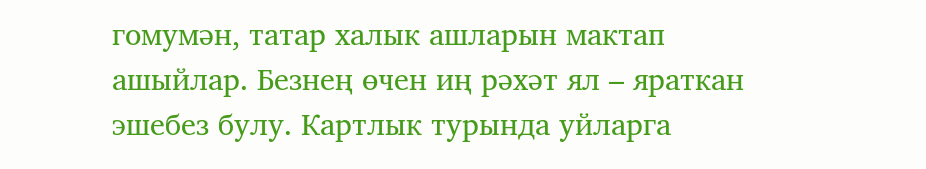гомумән, татар халык ашларын мактап ашыйлар. Безнең өчен иң рәхәт ял – яраткан эшебез булу. Картлык турында уйларга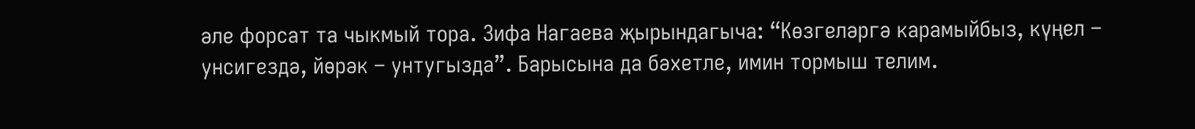әле форсат та чыкмый тора. Зифа Нагаева җырындагыча: “Көзгеләргә карамыйбыз, күңел – унсигездә, йөрәк – унтугызда”. Барысына да бәхетле, имин тормыш телим.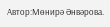Автор:Мөнирә Әнвәрова.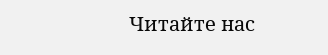Читайте нас